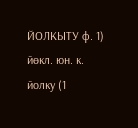ЙОЛКЫТУ ф. 1) йөкл. юн. к. йолку (1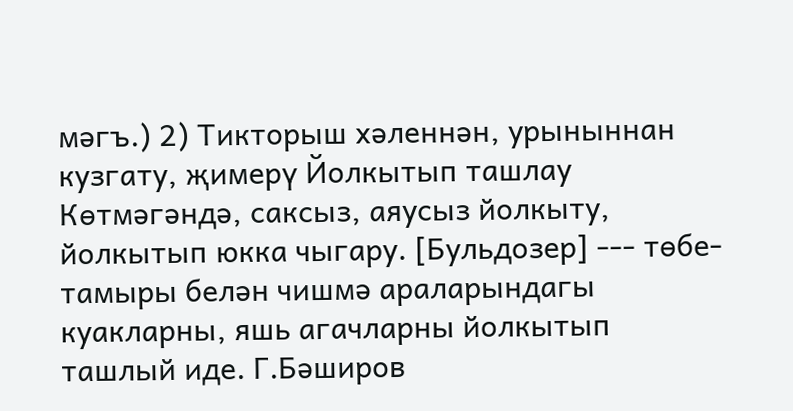мәгъ.) 2) Тикторыш хәленнән, урыныннан кузгату, җимерү Йолкытып ташлау Көтмәгәндә, саксыз, аяусыз йолкыту, йолкытып юкка чыгару. [Бульдозер] --- төбе-тамыры белән чишмә араларындагы куакларны, яшь агачларны йолкытып ташлый иде. Г.Бәширов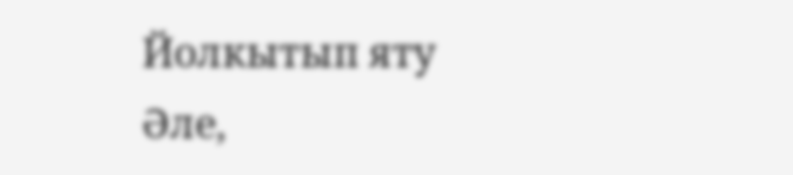Йолкытып яту Әле,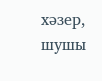хәзер, шушы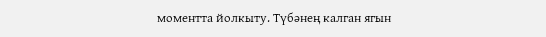моментта йолкыту. Түбәнең калган ягын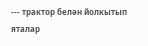--- трактор белән йолкытып яталар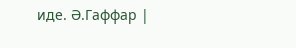иде. Ә.Гаффар |